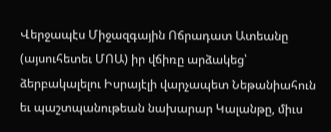Վերջապէս Միջազգային Ոճրադատ Ատեանը (այսուհետեւ ՄՈԱ) իր վճիռը արձակեց՝ ձերբակալելու Իսրայէլի վարչապետ Նեթանիահուն եւ պաշտպանութեան նախարար Կալանթը, միւս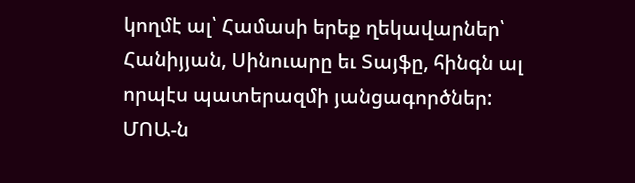կողմէ ալ՝ Համասի երեք ղեկավարներ՝ Հանիյյան, Սինուարը եւ Տայֆը, հինգն ալ որպէս պատերազմի յանցագործներ:
ՄՈԱ-ն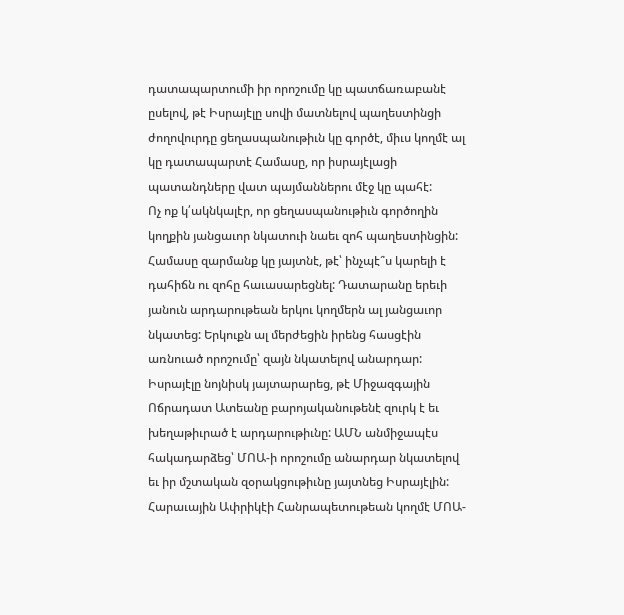դատապարտումի իր որոշումը կը պատճառաբանէ ըսելով, թէ Իսրայէլը սովի մատնելով պաղեստինցի ժողովուրդը ցեղասպանութիւն կը գործէ, միւս կողմէ ալ կը դատապարտէ Համասը, որ իսրայէլացի պատանդները վատ պայմաններու մէջ կը պահէ:
Ոչ ոք կ՛ակնկալէր, որ ցեղասպանութիւն գործողին կողքին յանցաւոր նկատուի նաեւ զոհ պաղեստինցին: Համասը զարմանք կը յայտնէ, թէ՝ ինչպէ՞ս կարելի է դահիճն ու զոհը հաւասարեցնել: Դատարանը երեւի յանուն արդարութեան երկու կողմերն ալ յանցաւոր նկատեց: Երկուքն ալ մերժեցին իրենց հասցէին առնուած որոշումը՝ զայն նկատելով անարդար: Իսրայէլը նոյնիսկ յայտարարեց, թէ Միջազգային Ոճրադատ Ատեանը բարոյականութենէ զուրկ է եւ խեղաթիւրած է արդարութիւնը: ԱՄՆ անմիջապէս հակադարձեց՝ ՄՈԱ-ի որոշումը անարդար նկատելով եւ իր մշտական զօրակցութիւնը յայտնեց Իսրայէլին:
Հարաւային Ափրիկէի Հանրապետութեան կողմէ ՄՈԱ-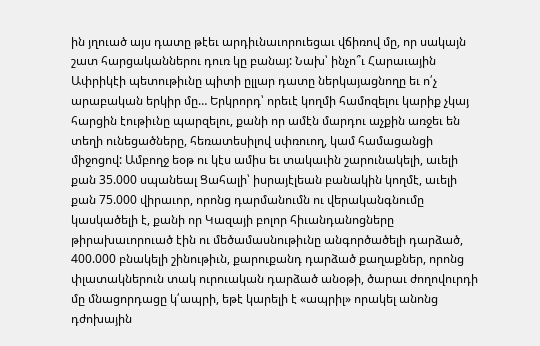ին յղուած այս դատը թէեւ արդիւնաւորուեցաւ վճիռով մը, որ սակայն շատ հարցականներու դուռ կը բանայ: Նախ՝ ինչո՞ւ Հարաւային Ափրիկէի պետութիւնը պիտի ըլլար դատը ներկայացնողը եւ ո՛չ արաբական երկիր մը… Երկրորդ՝ որեւէ կողմի համոզելու կարիք չկայ հարցին էութիւնը պարզելու, քանի որ ամէն մարդու աչքին առջեւ են տեղի ունեցածները, հեռատեսիլով սփռուող, կամ համացանցի միջոցով: Ամբողջ եօթ ու կէս ամիս եւ տակաւին շարունակելի, աւելի քան 35.000 սպանեալ Ցահալի՝ իսրայէլեան բանակին կողմէ, աւելի քան 75.000 վիրաւոր, որոնց դարմանումն ու վերականգնումը կասկածելի է, քանի որ Կազայի բոլոր հիւանդանոցները թիրախաւորուած էին ու մեծամասնութիւնը անգործածելի դարձած, 400.000 բնակելի շինութիւն, քարուքանդ դարձած քաղաքներ, որոնց փլատակներուն տակ ուրուական դարձած անօթի, ծարաւ ժողովուրդի մը մնացորդացը կ՛ապրի, եթէ կարելի է «ապրիլ» որակել անոնց դժոխային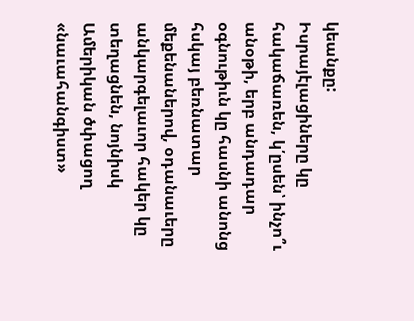կեանքը:
Իսրայէլացիները կը հակաճառեն, կ՛ըսեն՝ ինչո՞ւ անօթի, երբ անդադար օգնութիւն կը հասնի անոնց հսկայ բեռնատար մեքենաներով, օդանաւերը անկարգելաւոր հակեր կը տեղացնեն, նոյնիսկ Ամերիկան ծփացող «նաւահանգիստ»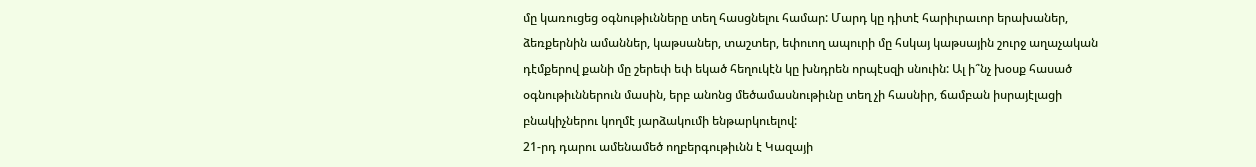մը կառուցեց օգնութիւնները տեղ հասցնելու համար: Մարդ կը դիտէ հարիւրաւոր երախաներ, ձեռքերնին ամաններ, կաթսաներ, տաշտեր, եփուող ապուրի մը հսկայ կաթսային շուրջ աղաչական դէմքերով քանի մը շերեփ եփ եկած հեղուկէն կը խնդրեն որպէսզի սնուին: Ալ ի՞նչ խօսք հասած օգնութիւններուն մասին, երբ անոնց մեծամասնութիւնը տեղ չի հասնիր, ճամբան իսրայէլացի բնակիչներու կողմէ յարձակումի ենթարկուելով:
21-րդ դարու ամենամեծ ողբերգութիւնն է Կազայի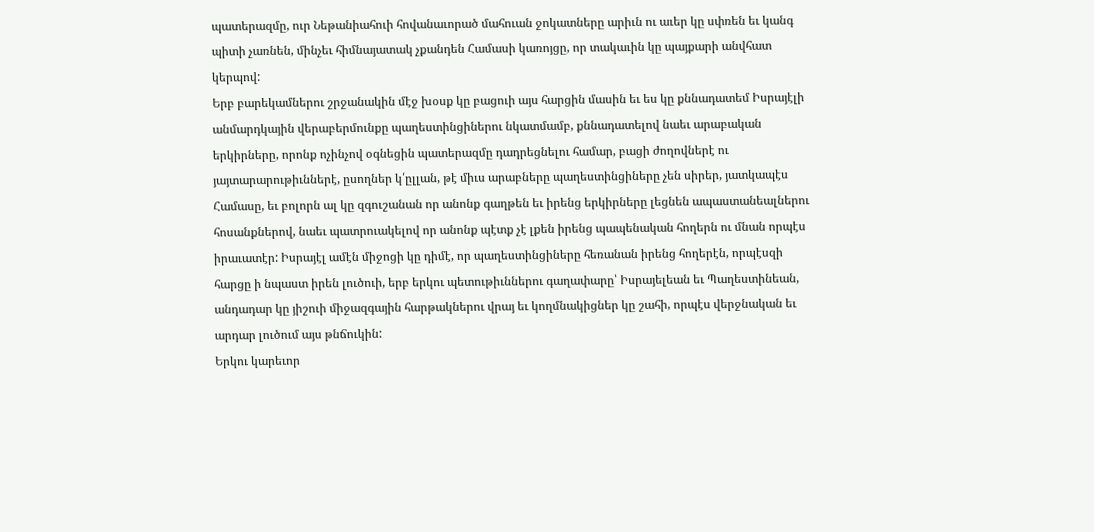պատերազմը, ուր Նեթանիահուի հովանաւորած մահուան ջոկատները արիւն ու աւեր կը սփռեն եւ կանգ պիտի չառնեն, մինչեւ հիմնայատակ չքանդեն Համասի կառոյցը, որ տակաւին կը պայքարի անվհատ կերպով:
Երբ բարեկամներու շրջանակին մէջ խօսք կը բացուի այս հարցին մասին եւ ես կը քննադատեմ Իսրայէլի անմարդկային վերաբերմունքը պաղեստինցիներու նկատմամբ, քննադատելով նաեւ արաբական երկիրները, որոնք ոչինչով օգնեցին պատերազմը դադրեցնելու համար, բացի ժողովներէ ու յայտարարութիւններէ, ըսողներ կ՛ըլլան, թէ միւս արաբները պաղեստինցիները չեն սիրեր, յատկապէս Համասը, եւ բոլորն ալ կը զգուշանան որ անոնք գաղթեն եւ իրենց երկիրները լեցնեն ապաստանեալներու հոսանքներով, նաեւ պատրուակելով որ անոնք պէտք չէ լքեն իրենց պապենական հողերն ու մնան որպէս իրաւատէր: Իսրայէլ ամէն միջոցի կը դիմէ, որ պաղեստինցիները հեռանան իրենց հողերէն, որպէսզի հարցը ի նպաստ իրեն լուծուի, երբ երկու պետութիւններու գաղափարը՝ Իսրայելեան եւ Պաղեստինեան, անդադար կը յիշուի միջազգային հարթակներու վրայ եւ կողմնակիցներ կը շահի, որպէս վերջնական եւ արդար լուծում այս թնճուկին:
Երկու կարեւոր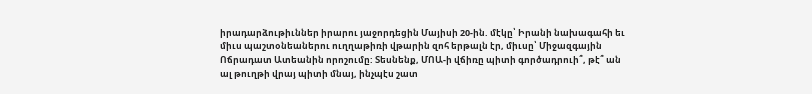իրադարձութիւններ իրարու յաջորդեցին Մայիսի 20-ին. մէկը՝ Իրանի նախագահի եւ միւս պաշտօնեաներու ուղղաթիռի վթարին զոհ երթալն էր, միւսը՝ Միջազգային Ոճրադատ Ատեանին որոշումը: Տեսնենք, ՄՈԱ-ի վճիռը պիտի գործադրուի՞, թէ՞ ան ալ թուղթի վրայ պիտի մնայ, ինչպէս շատ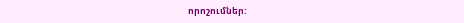որոշումներ: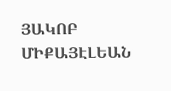ՅԱԿՈԲ ՄԻՔԱՅԷԼԵԱՆ